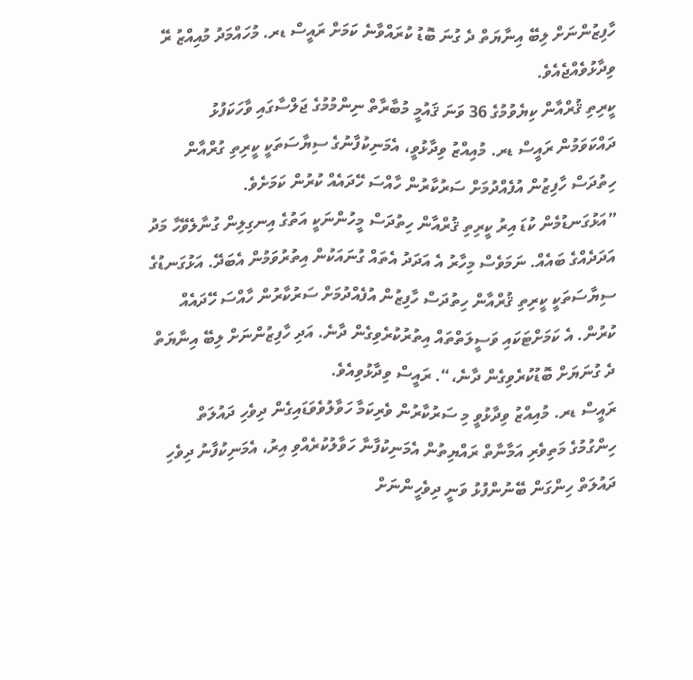ހާފިޒުންނަށް ލިބޭ އިނާޔަތް ދެ ގުނަ ބޮޑު ކުރައްވާނެ ކަމަށް ރައީސް ޑރ. މުހައްމަދު މުއިއްޒު ރޭ ވިދާޅުވެއްޖެއެވެ.
ކީރިތި ޤުރްއާން ކިޔެވުމުގެ 36 ވަނަ ޤައުމީ މުބާރާތް ނިންމުމުގެ ޖަލްސާގައި ވާހަކަފުޅު ދައްކަވަމުން ރައީސް ޑރ. މުއިއްޒު ވިދާޅުވީ، އެމަނިކުފާނުގެ ސިޔާސަތަކީ ކީރިތި ގުރްއާން ހިތުދަސް ހާފިޒުން އުފެއްދުމަށް ސަރުކާރުން ހާއްސަ ހޭދައެއް ކުރުން ކަމަށެވެ.
”އަޅުގަނޑުމެން ކުޑަ އިރު ކީރިތި ޤުރްއާން ހިތުދަސް މީހުންނަކީ އަތުގެ އިނގިލިން ގުނާލެވޭހާ މަދު އަދަދެއްގެ ބައެއް. ނަމަވެސް މިހާރު އެ އަދަދު އެތައް ގުނައަކުން އިތުރުވަމުން އެބަދޭ. އަޅުގަނޑުގެ ސިޔާސަތަކީ ކީރިތި ޤުރްއާން ހިތުދަސް ހާފިޒުން އުފެއްދުމަށް ސަރުކާރުން ހާއްސަ ހޭދައެއް ކުރުން. އެ ކަމަށްޓަކައި ވަސީލަތްތައް އިތުރުކުރެވިގެން ދާނެ. އަދި ހާފިޒުންނަށް ލިބޭ އިނާޔަތް ދެ ގުނަޔަށް ބޮޑުކުރެވިގެން ދާނެ،“. ރައީސް ވިދާޅުވިއެވެ.
ރައީސް ޑރ. މުއިއްޒު ވިދާޅުވީ މި ސަރުކާރުން ވެރިކަމާ ހަވާލުވެވަޑައިގެން ދިވެހި ދައުލަތް ހިންގުމުގެ މަތިވެރި އަމާނާތް ރައްޔިތުން އެމަނިކުފާނާ ހަވާލުކުރެއްވި އިރު، އެމަނިކުފާނު ދިވެހި ދައުލަތް ހިންގަން ބޭނުންފުޅު ވަނީ ދިވެހީންނަށް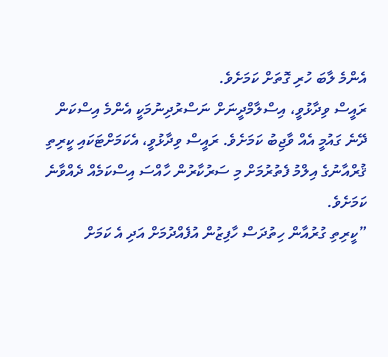އެންމެ ލާބަ ހުރި ގޮތަށް ކަމަށެވެ.
ރައީސް ވިދާޅުވީ، އިސްލާމްދީނަށް ނަސްރުދިނުމަކީ އެންމެ އިސްކަން ދޭނެ ގައުމީ އެއް ވާޖިބު ކަމަށެވެ. ރައީސް ވިދާޅުވީ، އެކަމަށްޓަކައި ކީރިތި ޤުރްއާނުގެ އިލްމު ފެތުރުމަށް މި ސަރުކާރުން ހާއްސަ އިސްކަމެއް ދެއްވާނެ ކަމަށެވެ.
”ކީރިތި ގުރުއާން ހިތުދަސް ހާފިޒުން އުފެއްދުމަށް އަދި އެ ކަމަށް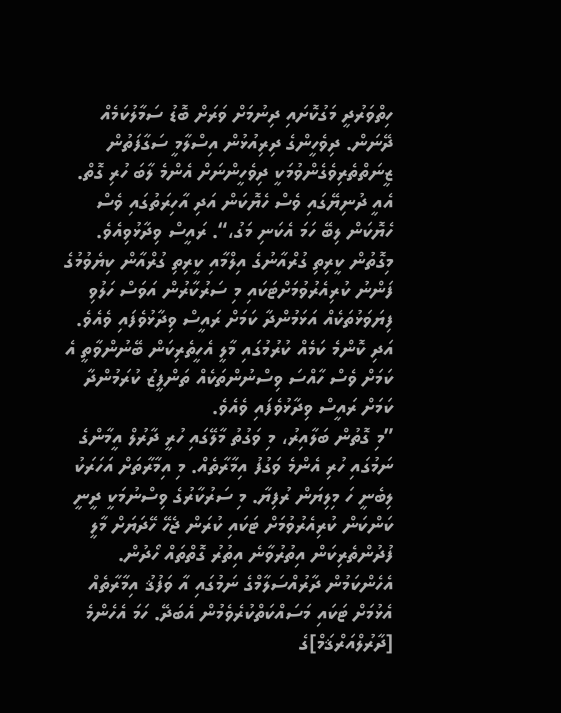ހިތްވަރުދީ މަގުކޮށައި ދިނުމަށް ވަރަށް ބޮޑު ސަމާލުކަމެއް ދޭނަން. ދިވެހީންގެ ދިރިއުޅުން އިސްލާމީ ސަގާފަތުން ޒީނަތްތެރިވެގެންވުމަކީ ދިވެހީންނަށް އެންމެ ލާބަ ހުރި ގޮތް. އެއީ ދުނިޔޭގައި ވެސް ހެޔޮކަން އަދި އާހިރަތުގައި ވެސް ހެޔޮކަން ލިބޭ ހަމަ އެކަނި މަގު،“. ރައީސް ވިދާޅުވިއެވެ.
މިގޮތުން ކީރިތި ގުރްއާނުގެ އިލްމާއި ކީރިތި ގުރްއާން ކިޔެވުމުގެ ފަންނު ކުރިއެރުވުމަށްޓަކައި މި ސަރުކާރުން އަވަސް ހަލުވި ފިޔަވަޅުތަކެއް އަޅަމުންދާ ކަމަށް ރައީސް ވިދާޅުވެފައި ވެއެވެ.
އަދި ކޮންމެ ކަމެއް ކުރުމުގައި މާލީ އެހީތެރިކަން ބޭނުންވާތީ އެ ކަމަށް ވެސް ހާއްސަ ވިސްނުންތަކެއް ތަންފީޒު ކުރަމުންދާ ކަމަށް ރައީސް ވިދާޅުވެފައި ވެއެވެ.
”މި ގޮތުން ބަލާއިރު، މި ވަގުތު މާލޭގައި ހުރީ ދާރުލް އީމާންގެ ނަމުގައި ހުރި އެންމެ ވަގުފު އިމާރާތެއް. މި އިމާރާތަށް އަހަރަކު ލިބެނީ ހަ މިލިޔަން ރުފިޔާ. މި ސަރުކާރުގެ ވިސްނުމަކީ ދީނީ ކަންކަން ކުރިއެރުވުމަށް ޓަކައި ކުރަން ޖެހޭ ހޭދަޔަށް މާލީ ފުދުންތެރިކަން އިތުރުވާނެ އިތުރު ގޮތްތައް ހޯދުން. އެހެންކަމުން ދާރުއްސަލާމްގެ ނަމުގައި އާ ވަފުޤު އިމާރާތެއް އެޅުމަށް ޓަކައި މަސައްކަތްކުރެވެމުން އެބަދޭ. ހަމަ އެހެންމެ [ދާރުލްއަރްޤަމް]ގެ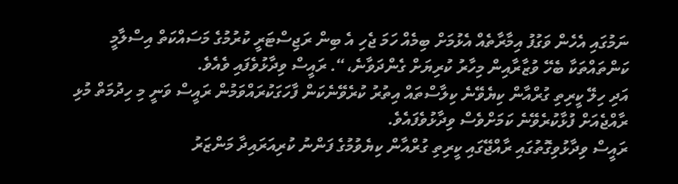ނަމުގައި އެހެން ވަގުފު އިމާރާތެއް އެޅުމަށް ބިމެއް ހަމަ ޖެހި އެ ބިން ރަޖިސްޓަރީ ކުރުމުގެ މަސައްކަތް އިސްލާމީ ކަންތައްތަކާ ބެހޭ ވުޒާރާއިން މިހާރު ކުރިޔަށް ގެންދަވާނެ،“. ރައީސް ވިދާޅުވެފައި ވެއެވެ.
އަދި ހިލޭ ކީރިތި ގުރްއާން ކިޔެވޭނެ ކިލާސްތައް އިތުރު ކުރެވޭނެކަން ފާހަގަކުރައްވަމުން ރައީސް ވަނީ މި ހިދުމަތް މުޅި ރާއްޖެއަށް ފުޅާކުރެވޭނެ ކަމަށްވެސް ވިދާޅުވެފައެވެ.
ރައީސް ވިދާޅުވިގޮތުގައި ރާއްޖޭގައި ކީރިތި ގުރްއާން ކިޔެވުމުގެ ފަންނު ކުރިއަރައިދާ މަންޒަރު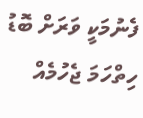ފެނުމަކީ ވަރަށް ބޮޑު ހިތްހަމަ ޖެހުމެއް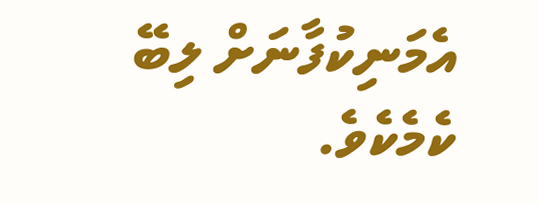އެމަނިކުފާނަށް ލިބޭ ކެމެކެވެ.